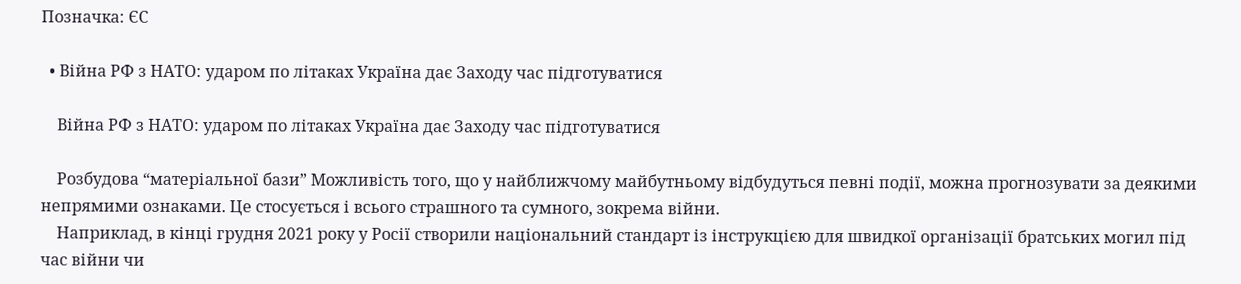Позначка: ЄС

  • Війна РФ з НАТО: ударом по літаках Україна дає Заходу час підготуватися

    Війна РФ з НАТО: ударом по літаках Україна дає Заходу час підготуватися

    Розбудова “матеріальної бази” Можливість того, що у найближчому майбутньому відбудуться певні події, можна прогнозувати за деякими непрямими ознаками. Це стосується і всього страшного та сумного, зокрема війни.
    Наприклад, в кінці грудня 2021 року у Росії створили національний стандарт із інструкцією для швидкої організації братських могил під час війни чи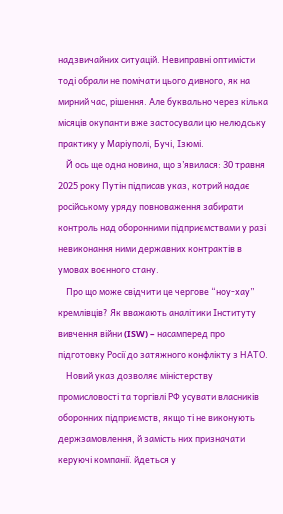надзвичайних ситуацій. Невиправні оптимісти тоді обрали не помічати цього дивного, як на мирний час, рішення. Але буквально через кілька місяців окупанти вже застосували цю нелюдську практику у Маріуполі, Бучі, Ізюмі.
    Й ось ще одна новина, що з’явилася: 30 травня 2025 року Путін підписав указ, котрий надає російському уряду повноваження забирати контроль над оборонними підприємствами у разі невиконання ними державних контрактів в умовах воєнного стану.
    Про що може свідчити це чергове “ноу-хау” кремлівців? Як вважають аналітики Інституту вивчення війни (ISW) – насамперед про підготовку Росії до затяжного конфлікту з НАТО.
    Новий указ дозволяє міністерству промисловості та торгівлі РФ усувати власників оборонних підприємств, якщо ті не виконують держзамовлення, й замість них призначати керуючі компанії. йдеться у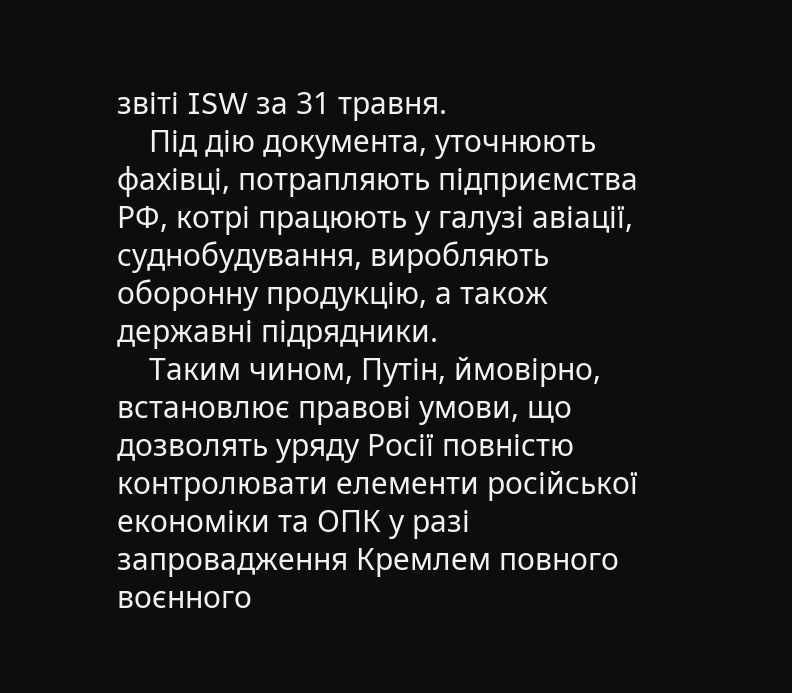звіті ISW за 31 травня.
    Під дію документа, уточнюють фахівці, потрапляють підприємства РФ, котрі працюють у галузі авіації, суднобудування, виробляють оборонну продукцію, а також державні підрядники.
    Таким чином, Путін, ймовірно, встановлює правові умови, що дозволять уряду Росії повністю контролювати елементи російської економіки та ОПК у разі запровадження Кремлем повного воєнного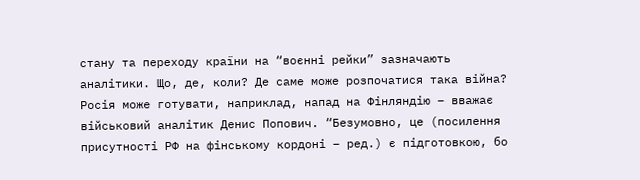стану та переходу країни на “воєнні рейки” зазначають аналітики. Що, де, коли? Де саме може розпочатися така війна? Росія може готувати, наприклад, напад на Фінляндію – вважає військовий аналітик Денис Попович. “Безумовно, це (посилення присутності РФ на фінському кордоні – ред.) є підготовкою, бо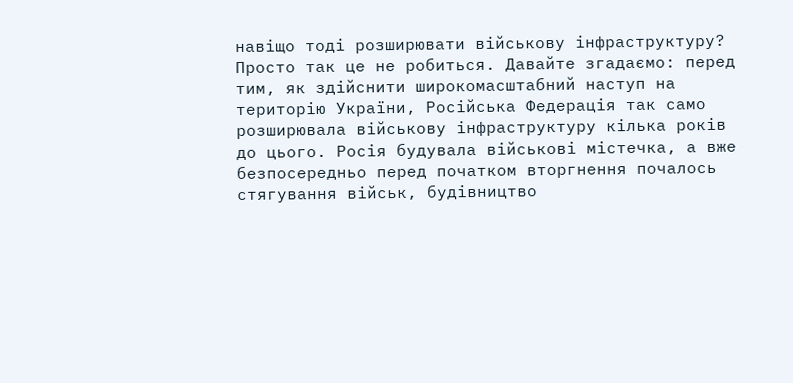навіщо тоді розширювати військову інфраструктуру? Просто так це не робиться. Давайте згадаємо: перед тим, як здійснити широкомасштабний наступ на територію України, Російська Федерація так само розширювала військову інфраструктуру кілька років до цього. Росія будувала військові містечка, а вже безпосередньо перед початком вторгнення почалось стягування військ, будівництво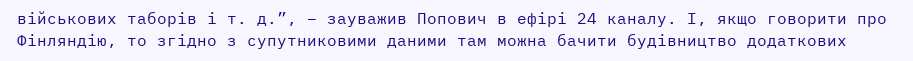військових таборів і т. д.”, – зауважив Попович в ефірі 24 каналу. І, якщо говорити про Фінляндію, то згідно з супутниковими даними там можна бачити будівництво додаткових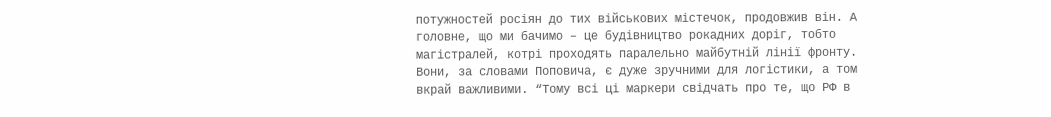потужностей росіян до тих військових містечок, продовжив він. А головне, що ми бачимо – це будівництво рокадних доріг, тобто магістралей, котрі проходять паралельно майбутній лінії фронту. Вони, за словами Поповича, є дуже зручними для логістики, а том вкрай важливими. “Тому всі ці маркери свідчать про те, що РФ в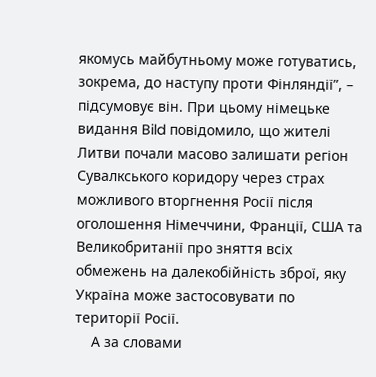якомусь майбутньому може готуватись, зокрема, до наступу проти Фінляндії”, – підсумовує він. При цьому німецьке видання Bild повідомило, що жителі Литви почали масово залишати регіон Сувалкського коридору через страх можливого вторгнення Росії після оголошення Німеччини, Франції, США та Великобританії про зняття всіх обмежень на далекобійність зброї, яку Україна може застосовувати по території Росії.
    А за словами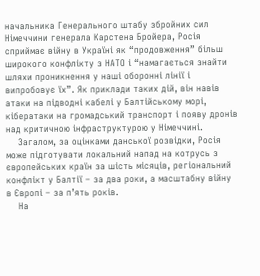начальника Генерального штабу збройних сил Німеччини генерала Карстена Бройера, Росія сприймає війну в Україні як “продовження” більш широкого конфлікту з НАТО і “намагається знайти шляхи проникнення у наші оборонні лінії і випробовує їх”. Як приклади таких дій, він навів атаки на підводні кабелі у Балтійському морі, кібератаки на громадський транспорт і появу дронів над критичною інфраструктурою у Німеччині.
    Загалом, за оцінками данської розвідки, Росія може підготувати локальний напад на котрусь з європейських країн за шість місяців, регіональний конфлікт у Балтії – за два роки, а масштабну війну в Європі – за п’ять років.
    На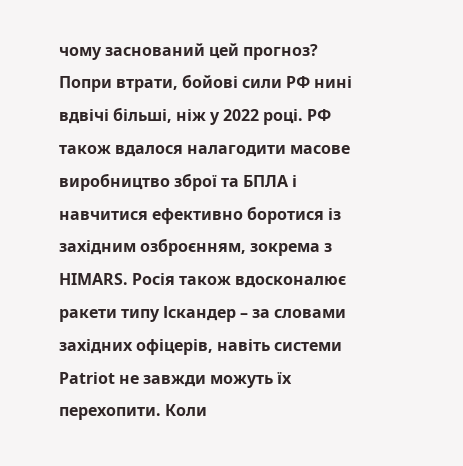чому заснований цей прогноз? Попри втрати, бойові сили РФ нині вдвічі більші, ніж у 2022 році. РФ також вдалося налагодити масове виробництво зброї та БПЛА і навчитися ефективно боротися із західним озброєнням, зокрема з HIMARS. Росія також вдосконалює ракети типу Іскандер – за словами західних офіцерів, навіть системи Patriot не завжди можуть їх перехопити. Коли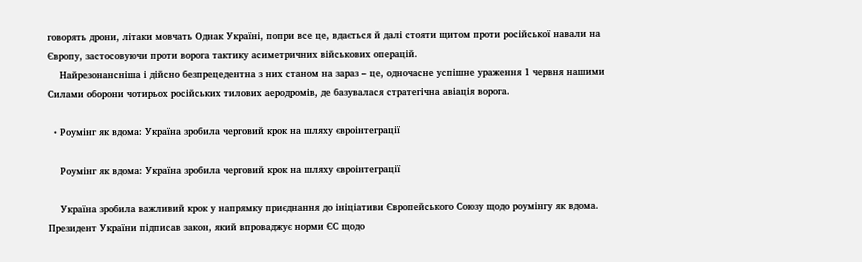говорять дрони, літаки мовчать Однак Україні, попри все це, вдається й далі стояти щитом проти російської навали на Європу, застосовуючи проти ворога тактику асиметричних військових операцій.
    Найрезонансніша і дійсно безпрецедентна з них станом на зараз – це, одночасне успішне ураження 1 червня нашими Силами оборони чотирьох російських тилових аеродромів, де базувалася стратегічна авіація ворога.

  • Роумінг як вдома: Україна зробила черговий крок на шляху євроінтеграції

    Роумінг як вдома: Україна зробила черговий крок на шляху євроінтеграції

    Україна зробила важливий крок у напрямку приєднання до ініціативи Європейського Союзу щодо роумінгу як вдома. Президент України підписав закон, який впроваджує норми ЄС щодо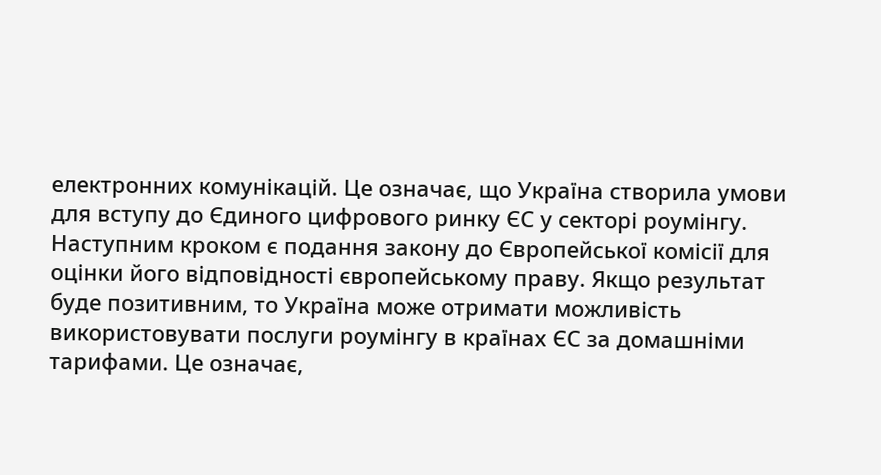електронних комунікацій. Це означає, що Україна створила умови для вступу до Єдиного цифрового ринку ЄС у секторі роумінгу. Наступним кроком є подання закону до Європейської комісії для оцінки його відповідності європейському праву. Якщо результат буде позитивним, то Україна може отримати можливість використовувати послуги роумінгу в країнах ЄС за домашніми тарифами. Це означає,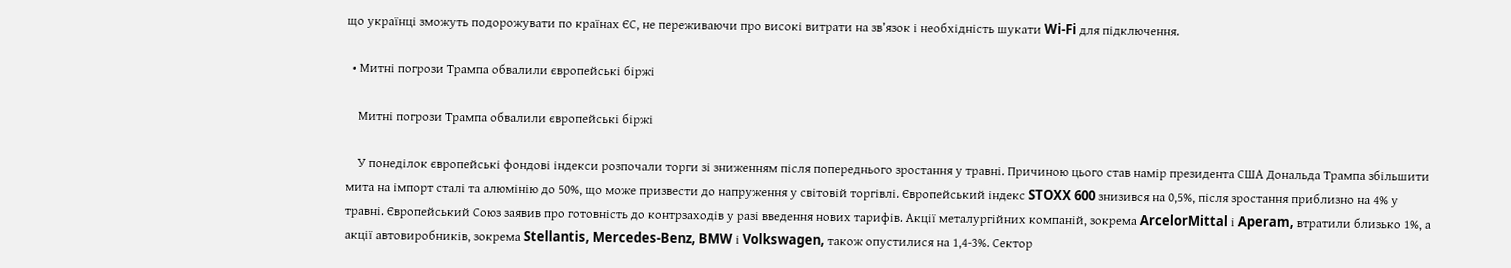що українці зможуть подорожувати по країнах ЄС, не переживаючи про високі витрати на зв’язок і необхідність шукати Wi-Fi для підключення.

  • Митні погрози Трампа обвалили європейські біржі

    Митні погрози Трампа обвалили європейські біржі

    У понеділок європейські фондові індекси розпочали торги зі зниженням після попереднього зростання у травні. Причиною цього став намір президента США Дональда Трампа збільшити мита на імпорт сталі та алюмінію до 50%, що може призвести до напруження у світовій торгівлі. Європейський індекс STOXX 600 знизився на 0,5%, після зростання приблизно на 4% у травні. Європейський Союз заявив про готовність до контрзаходів у разі введення нових тарифів. Акції металургійних компаній, зокрема ArcelorMittal і Aperam, втратили близько 1%, а акції автовиробників, зокрема Stellantis, Mercedes-Benz, BMW і Volkswagen, також опустилися на 1,4-3%. Сектор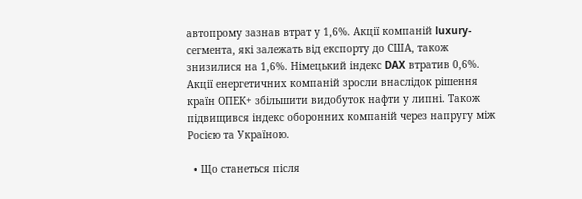автопрому зазнав втрат у 1,6%. Акції компаній luxury-сегмента, які залежать від експорту до США, також знизилися на 1,6%. Німецький індекс DAX втратив 0,6%. Акції енергетичних компаній зросли внаслідок рішення країн ОПЕК+ збільшити видобуток нафти у липні. Також підвищився індекс оборонних компаній через напругу між Росією та Україною.

  • Що станеться після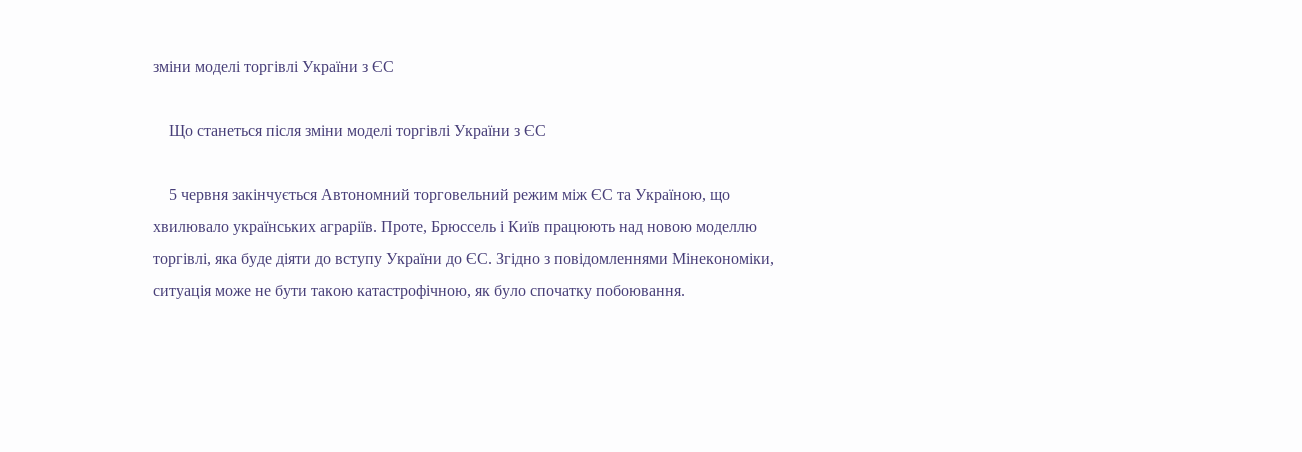зміни моделі торгівлі України з ЄС

    Що станеться після зміни моделі торгівлі України з ЄС

    5 червня закінчується Автономний торговельний режим між ЄС та Україною, що хвилювало українських аграріїв. Проте, Брюссель і Київ працюють над новою моделлю торгівлі, яка буде діяти до вступу України до ЄС. Згідно з повідомленнями Мінекономіки, ситуація може не бути такою катастрофічною, як було спочатку побоювання.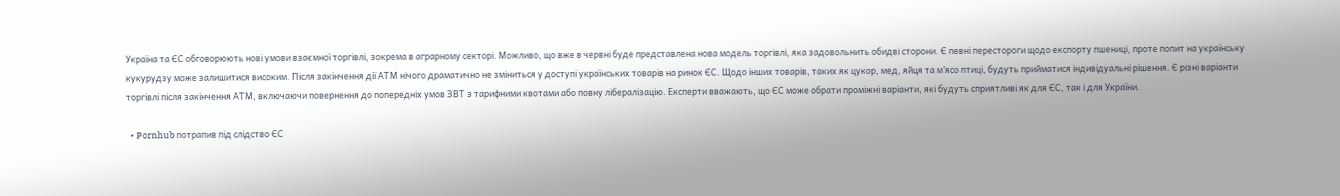Україна та ЄС обговорюють нові умови взаємної торгівлі, зокрема в аграрному секторі. Можливо, що вже в червні буде представлена нова модель торгівлі, яка задовольнить обидві сторони. Є певні перестороги щодо експорту пшениці, проте попит на українську кукурудзу може залишитися високим. Після закінчення дії АТМ нічого драматично не зміниться у доступі українських товарів на ринок ЄС. Щодо інших товарів, таких як цукор, мед, яйця та м’ясо птиці, будуть прийматися індивідуальні рішення. Є різні варіанти торгівлі після закінчення АТМ, включаючи повернення до попередніх умов ЗВТ з тарифними квотами або повну лібералізацію. Експерти вважають, що ЄС може обрати проміжні варіанти, які будуть сприятливі як для ЄС, так і для України.

  • Pornhub потрапив під слідство ЄС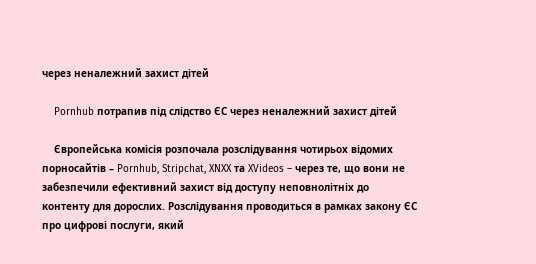через неналежний захист дітей

    Pornhub потрапив під слідство ЄС через неналежний захист дітей

    Європейська комісія розпочала розслідування чотирьох відомих порносайтів – Pornhub, Stripchat, XNXX та XVideos – через те, що вони не забезпечили ефективний захист від доступу неповнолітніх до контенту для дорослих. Розслідування проводиться в рамках закону ЄС про цифрові послуги, який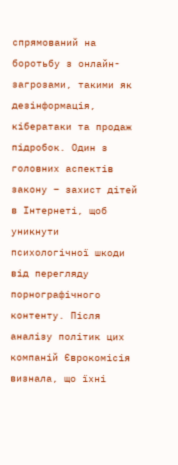спрямований на боротьбу з онлайн-загрозами, такими як дезінформація, кібератаки та продаж підробок. Один з головних аспектів закону – захист дітей в Інтернеті, щоб уникнути психологічної шкоди від перегляду порнографічного контенту. Після аналізу політик цих компаній Єврокомісія визнала, що їхні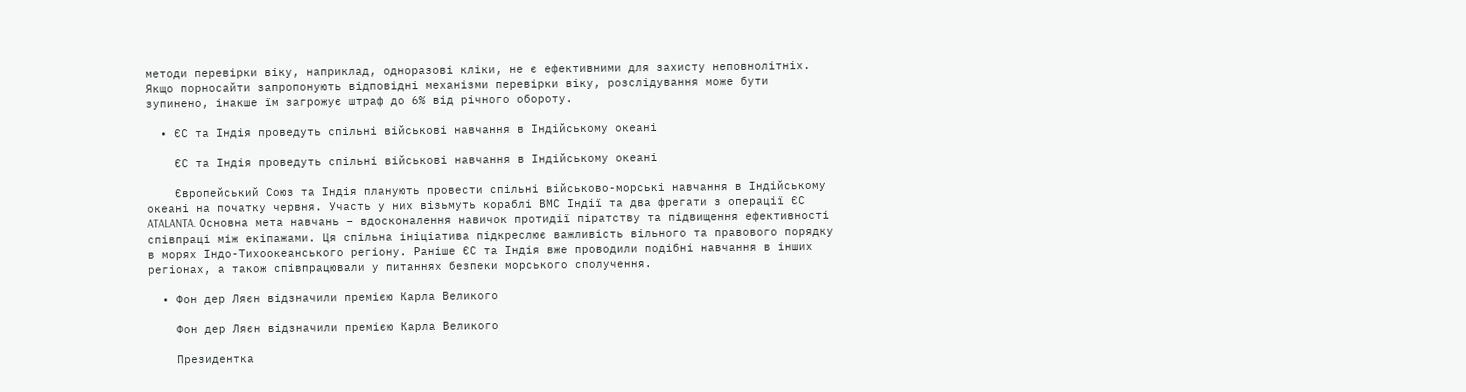методи перевірки віку, наприклад, одноразові кліки, не є ефективними для захисту неповнолітніх. Якщо порносайти запропонують відповідні механізми перевірки віку, розслідування може бути зупинено, інакше їм загрожує штраф до 6% від річного обороту.

  • ЄС та Індія проведуть спільні військові навчання в Індійському океані

    ЄС та Індія проведуть спільні військові навчання в Індійському океані

    Європейський Союз та Індія планують провести спільні військово-морські навчання в Індійському океані на початку червня. Участь у них візьмуть кораблі ВМС Індії та два фрегати з операції ЄС ATALANTA. Основна мета навчань – вдосконалення навичок протидії піратству та підвищення ефективності співпраці між екіпажами. Ця спільна ініціатива підкреслює важливість вільного та правового порядку в морях Індо-Тихоокеанського регіону. Раніше ЄС та Індія вже проводили подібні навчання в інших регіонах, а також співпрацювали у питаннях безпеки морського сполучення.

  • Фон дер Ляєн відзначили премією Карла Великого

    Фон дер Ляєн відзначили премією Карла Великого

    Президентка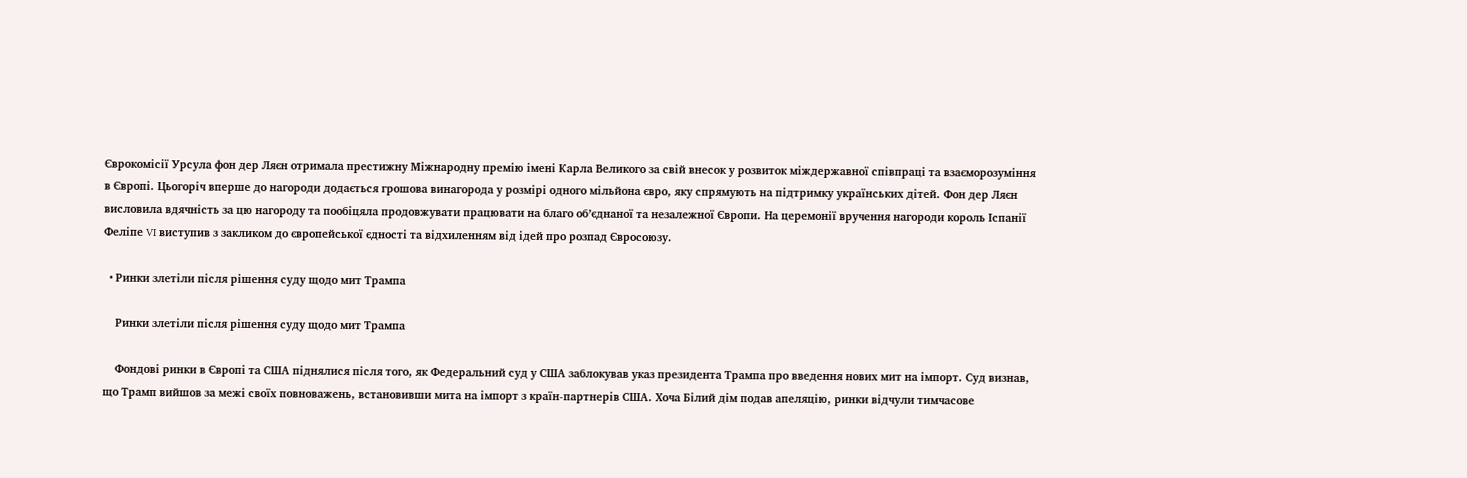Єврокомісії Урсула фон дер Ляєн отримала престижну Міжнародну премію імені Карла Великого за свій внесок у розвиток міждержавної співпраці та взаєморозуміння в Європі. Цьогоріч вперше до нагороди додається грошова винагорода у розмірі одного мільйона євро, яку спрямують на підтримку українських дітей. Фон дер Ляєн висловила вдячність за цю нагороду та пообіцяла продовжувати працювати на благо об’єднаної та незалежної Європи. На церемонії вручення нагороди король Іспанії Феліпе VI виступив з закликом до європейської єдності та відхиленням від ідей про розпад Євросоюзу.

  • Ринки злетіли після рішення суду щодо мит Трампа

    Ринки злетіли після рішення суду щодо мит Трампа

    Фондові ринки в Європі та США піднялися після того, як Федеральний суд у США заблокував указ президента Трампа про введення нових мит на імпорт. Суд визнав, що Трамп вийшов за межі своїх повноважень, встановивши мита на імпорт з країн-партнерів США. Хоча Білий дім подав апеляцію, ринки відчули тимчасове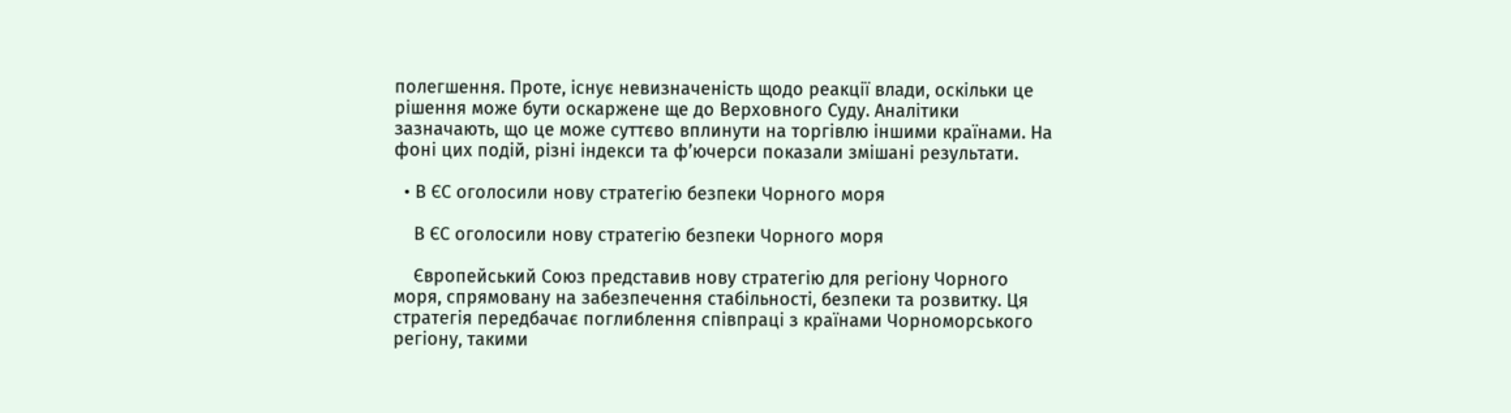полегшення. Проте, існує невизначеність щодо реакції влади, оскільки це рішення може бути оскаржене ще до Верховного Суду. Аналітики зазначають, що це може суттєво вплинути на торгівлю іншими країнами. На фоні цих подій, різні індекси та ф’ючерси показали змішані результати.

  • В ЄС оголосили нову стратегію безпеки Чорного моря

    В ЄС оголосили нову стратегію безпеки Чорного моря

    Європейський Союз представив нову стратегію для регіону Чорного моря, спрямовану на забезпечення стабільності, безпеки та розвитку. Ця стратегія передбачає поглиблення співпраці з країнами Чорноморського регіону, такими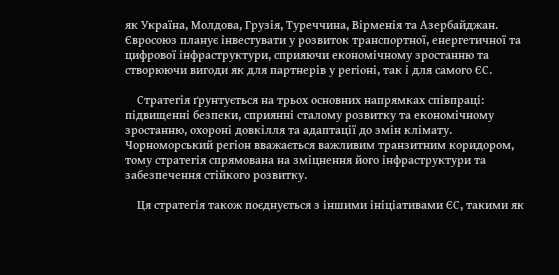як Україна, Молдова, Грузія, Туреччина, Вірменія та Азербайджан. Євросоюз планує інвестувати у розвиток транспортної, енергетичної та цифрової інфраструктури, сприяючи економічному зростанню та створюючи вигоди як для партнерів у регіоні, так і для самого ЄС.

    Стратегія ґрунтується на трьох основних напрямках співпраці: підвищенні безпеки, сприянні сталому розвитку та економічному зростанню, охороні довкілля та адаптації до змін клімату. Чорноморський регіон вважається важливим транзитним коридором, тому стратегія спрямована на зміцнення його інфраструктури та забезпечення стійкого розвитку.

    Ця стратегія також поєднується з іншими ініціативами ЄС, такими як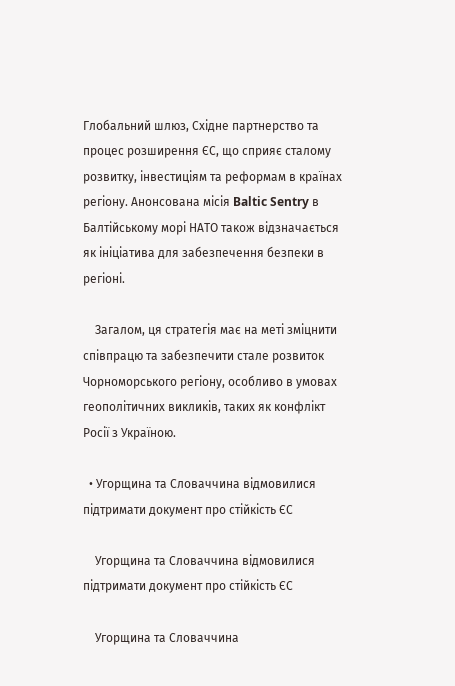Глобальний шлюз, Східне партнерство та процес розширення ЄС, що сприяє сталому розвитку, інвестиціям та реформам в країнах регіону. Анонсована місія Baltic Sentry в Балтійському морі НАТО також відзначається як ініціатива для забезпечення безпеки в регіоні.

    Загалом, ця стратегія має на меті зміцнити співпрацю та забезпечити стале розвиток Чорноморського регіону, особливо в умовах геополітичних викликів, таких як конфлікт Росії з Україною.

  • Угорщина та Словаччина відмовилися підтримати документ про стійкість ЄС

    Угорщина та Словаччина відмовилися підтримати документ про стійкість ЄС

    Угорщина та Словаччина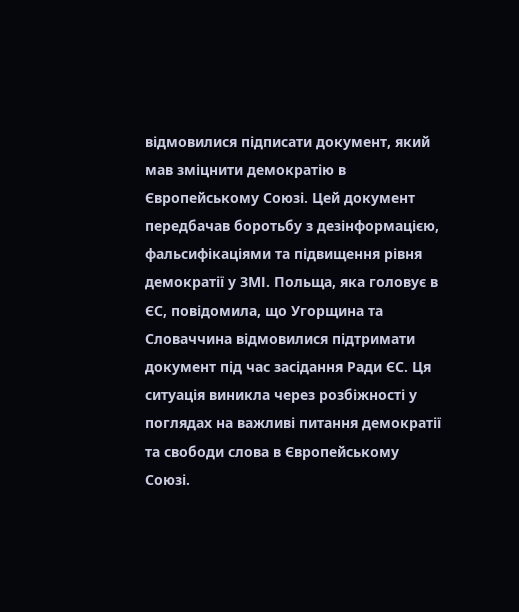відмовилися підписати документ, який мав зміцнити демократію в Європейському Союзі. Цей документ передбачав боротьбу з дезінформацією, фальсифікаціями та підвищення рівня демократії у ЗМІ. Польща, яка головує в ЄС, повідомила, що Угорщина та Словаччина відмовилися підтримати документ під час засідання Ради ЄС. Ця ситуація виникла через розбіжності у поглядах на важливі питання демократії та свободи слова в Європейському Союзі.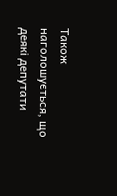Також наголошується, що деякі депутати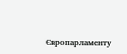Європарламенту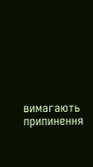вимагають припинення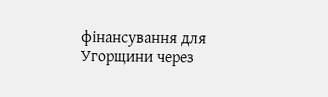фінансування для Угорщини через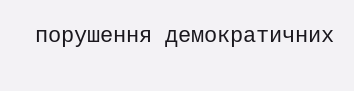порушення демократичних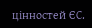цінностей ЄС.